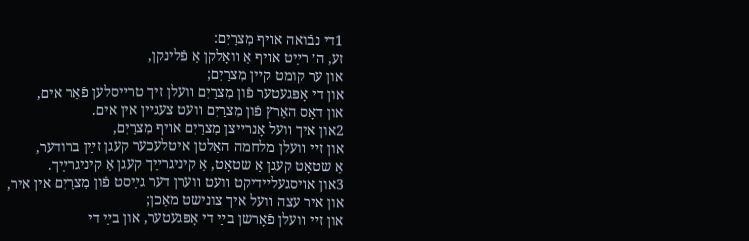1די נבֿואה אױף מִצרַיִם:
זע, ה׳ רײַט אױף אַ װאָלקן אַ פֿלינקן,
און ער קומט קײן מִצרַיִם;
און די אָפּגעטער פֿון מִצרַיִם װעלן זיך טרײסלען פֿאַר אים,
און דאָס האַרץ פֿון מִצרַיִם װעט צעגײן אין אים.
2און איך װעל אָנרײצן מִצרַיִם אױף מִצרַיִם,
און זײ װעלן מלחמה האַלטן איטלעכער קעגן זײַן ברודער,
אַ שטאָט קעגן אַ שטאָט, אַ קיניגרײַך קעגן אַ קיניגרײַך.
3און אױסגעלײדיקט װעט װערן דער גײַסט פֿון מִצרַיִם אין איר,
און איר עצה װעל איך צונישט מאַכן;
און זײ װעלן פֿאָרשן בײַ די אָפּגעטער, און בײַ די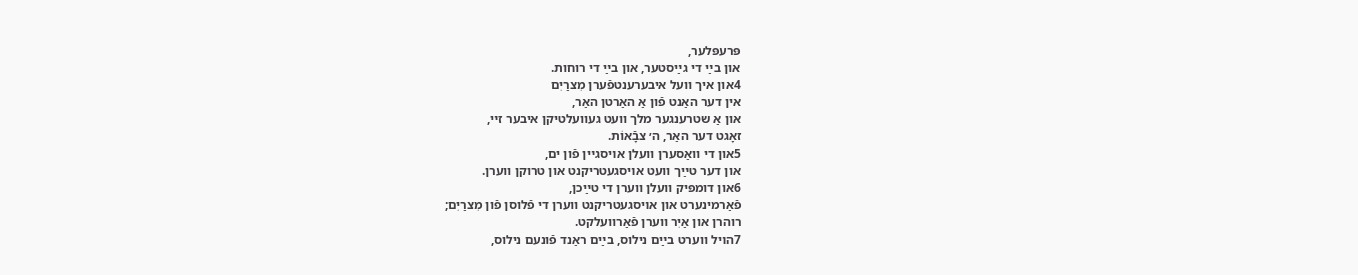פּרעפּלער,
און בײַ די גײַסטער, און בײַ די רוחות.
4און איך װעל איבערענטפֿערן מִצרַיִם
אין דער האַנט פֿון אַ האַרטן האַר,
און אַ שטרענגער מלך װעט געװעלטיקן איבער זײ,
זאָגט דער האַר, ה׳ צבָֿאוֹת.
5און די װאַסערן װעלן אױסגײן פֿון ים,
און דער טײַך װעט אױסגעטריקנט און טרוקן װערן.
6און דומפּיק װעלן װערן די טײַכן,
פֿאַרמינערט און אױסגעטריקנט װערן די פֿלוסן פֿון מִצרַיִם;
רוהרן און אַיִר װערן פֿאַרװעלקט.
7הױל װערט בײַם נילוס, בײַם ראַנד פֿונעם נילוס,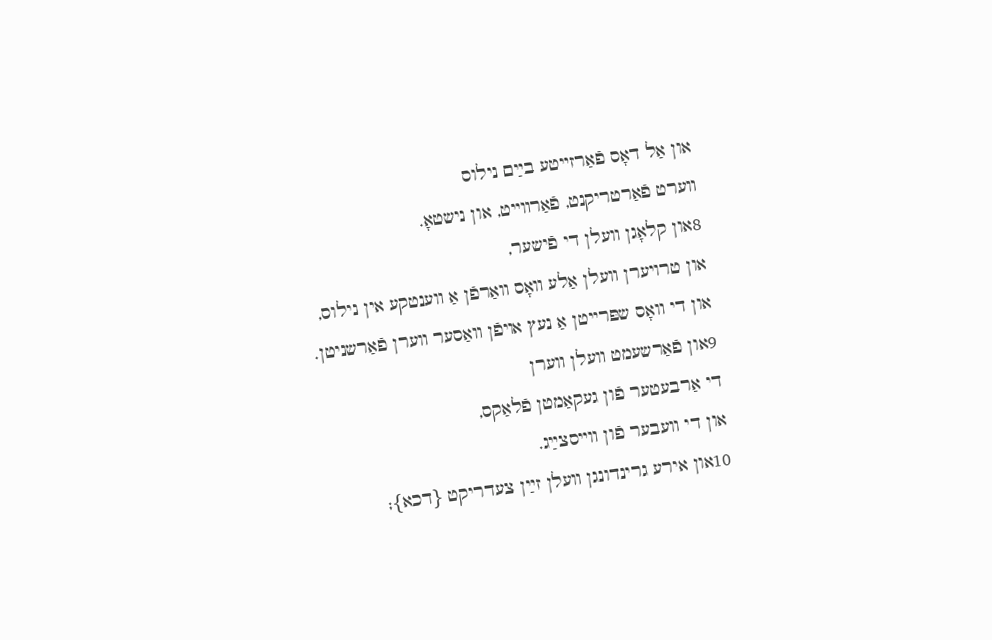און אַל דאָס פֿאַרזײטע בײַם נילוס
װערט פֿאַרטריקנט, פֿאַרװײט, און נישטאָ.
8און קלאָגן װעלן די פֿישער,
און טרױערן װעלן אַלע װאָס װאַרפֿן אַ װענטקע אין נילוס,
און די װאָס שפּרײטן אַ נעץ אױפֿן װאַסער װערן פֿאַרשניטן.
9און פֿאַרשעמט װעלן װערן
די אַרבעטער פֿון געקאַמטן פֿלאַקס,
און די װעבער פֿון װײסצײַג.
10און אירע גרינדונגן װעלן זײַן צעדריקט {דכא};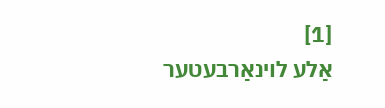[1]
אַלע לױנאַרבעטער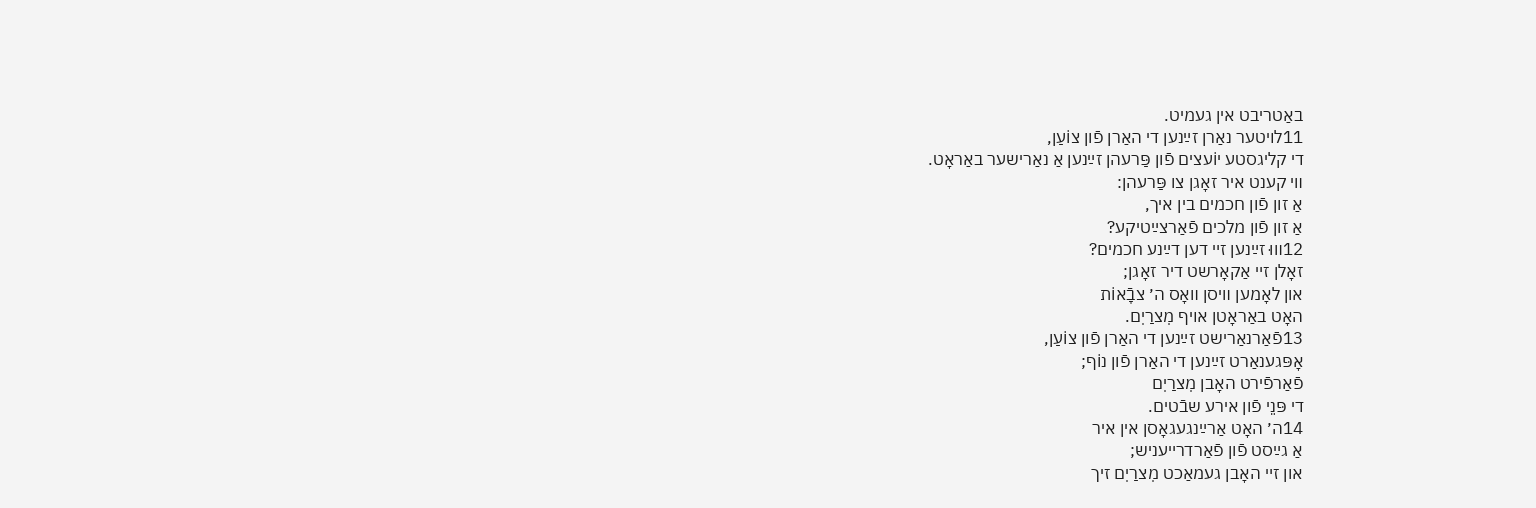באַטריבט אין געמיט.
11לױטער נאַרן זײַנען די האַרן פֿון צוֹעַן,
די קליגסטע יוֹעצים פֿון פַּרעהן זײַנען אַ נאַרישער באַראָט.
װי קענט איר זאָגן צו פַּרעהן:
אַ זון פֿון חכמים בין איך,
אַ זון פֿון מלכים פֿאַרצײַטיקע?
12װוּ זײַנען זײ דען דײַנע חכמים?
זאָלן זײ אַקאָרשט דיר זאָגן;
און לאָמען װיסן װאָס ה׳ צבָֿאוֹת
האָט באַראָטן אױף מִצרַיִם.
13פֿאַרנאַרישט זײַנען די האַרן פֿון צוֹעַן,
אָפּגענאַרט זײַנען די האַרן פֿון נוֹף;
פֿאַרפֿירט האָבן מִצרַיִם
די פּנֵי פֿון אירע שבֿטים.
14ה׳ האָט אַרײַנגעגאָסן אין איר
אַ גײַסט פֿון פֿאַרדרײעניש;
און זײ האָבן געמאַכט מִצרַיִם זיך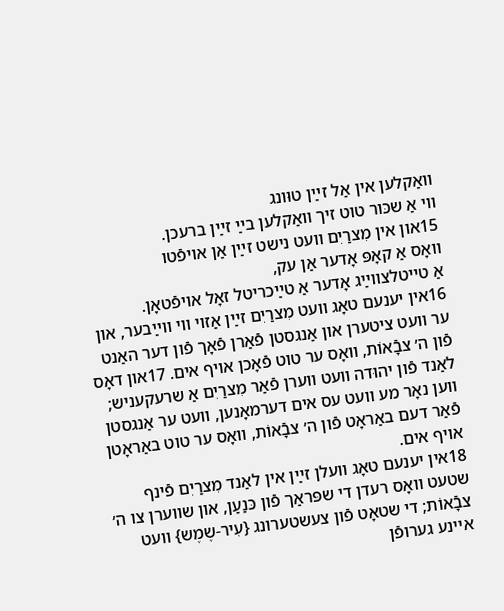װאַקלען אין אַל זײַן טוּונג
װי אַ שכּור טוט זיך װאַקלען בײַ זײַן ברעכן.
15און אין מִצרַיִם װעט נישט זײַן אַן אױפֿטו
װאָס אַ קאָפּ אָדער אַן עק,
אַ טײטלצװײַג אָדער אַ טײַכריטל זאָל אױפֿטאָן.
16אין יענעם טאָג װעט מִצרַיִם זײַן אַזױ װי װײַבער, און ער װעט ציטערן און אַנגסטן פֿאַרן פֿאָך פֿון דער האַנט פֿון ה׳ צבָֿאוֹת, װאָס ער טוט פֿאָכן אױף אים. 17און דאָס לאַנד פֿון יהוּדה װעט װערן פֿאַר מִצרַיִם אַ שרעקעניש; װען נאָר מע װעט עס אים דערמאָנען, װעט ער אַנגסטן פֿאַר דעם באַראָט פֿון ה׳ צבָֿאוֹת, װאָס ער טוט באַראָטן אױף אים.
18אין יענעם טאָג װעלן זײַן אין לאַנד מִצרַיִם פֿינף שטעט װאָס רעדן די שפּראַך פֿון כּנַעַן, און שװערן צו ה׳ צבָֿאוֹת; די שטאָט פֿון צעשטערונג {עִיר-שֶמֶש} װעט אײנע גערופֿן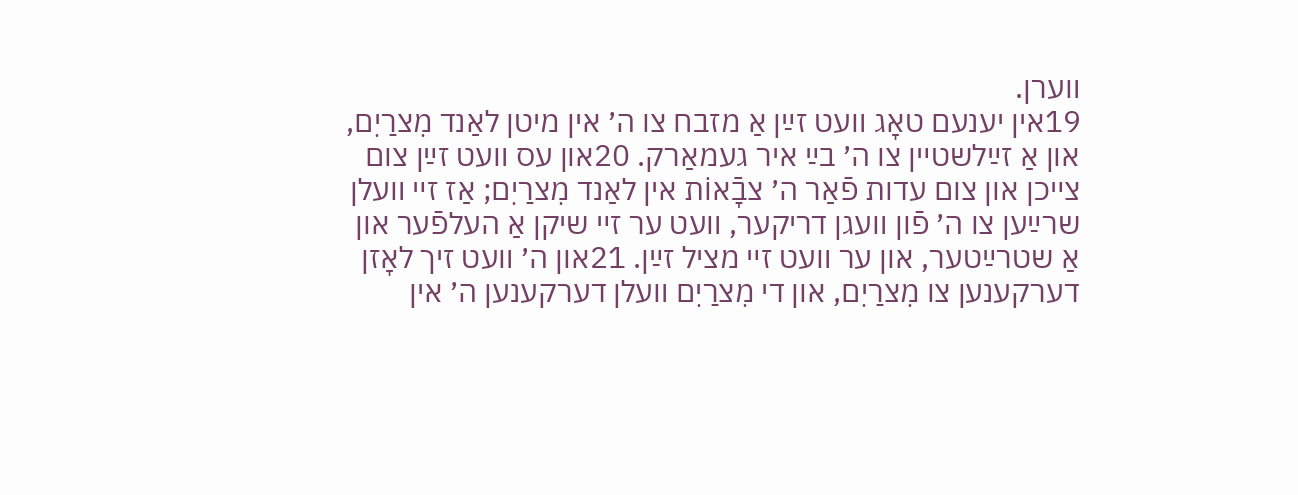װערן.
19אין יענעם טאָג װעט זײַן אַ מזבח צו ה׳ אין מיטן לאַנד מִצרַיִם, און אַ זײַלשטײן צו ה׳ בײַ איר געמאַרק. 20און עס װעט זײַן צום צײכן און צום עדות פֿאַר ה׳ צבָֿאוֹת אין לאַנד מִצרַיִם; אַז זײ װעלן שרײַען צו ה׳ פֿון װעגן דריקער, װעט ער זײ שיקן אַ העלפֿער און אַ שטרײַטער, און ער װעט זײ מציל זײַן. 21און ה׳ װעט זיך לאָזן דערקענען צו מִצרַיִם, און די מִצרַיִם װעלן דערקענען ה׳ אין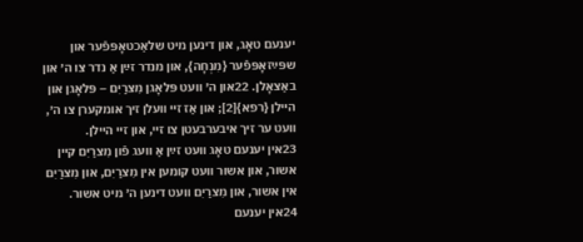יענעם טאָג, און דינען מיט שלאַכטאָפּפֿער און שפּײַזאָפּפֿער {מִנְחָה}, און מנדר זײַן אַ נדר צו ה׳ און באַצאָלן. 22און ה׳ װעט פּלאָגן מִצרַיִם – פּלאָגן און הײלן {רפא}[2]; און אַז זײ װעלן זיך אומקערן צו ה׳, װעט ער זיך איבערבעטן צו זײ, און זײ הײלן.
23אין יענעם טאָג װעט זײַן אַ װעג פֿון מִצרַיִם קײן אשור, און אשור װעט קומען אין מִצרַיִם, און מִצרַיִם אין אשור, און מִצרַיִם װעט דינען ה׳ מיט אשור.
24אין יענעם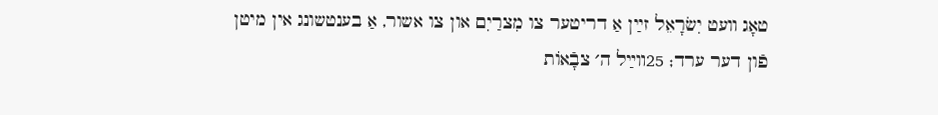טאָג װעט יִשׂרָאֵל זײַן אַ דריטער צו מִצרַיִם און צו אשור, אַ בענטשונג אין מיטן פֿון דער ערד; 25װײַל ה׳ צבָֿאוֹת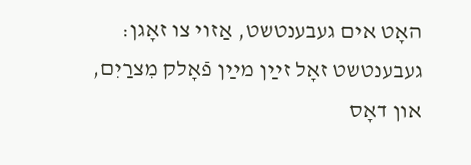האָט אים געבענטשט, אַזױ צו זאָגן: געבענטשט זאָל זײַן מײַן פֿאָלק מִצרַיִם, און דאָס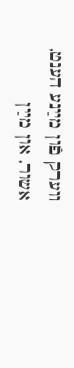װערק פֿון מײַנע הענט, אשור, און מײַן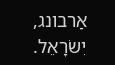אַרבונג, יִשׂרָאֵל.